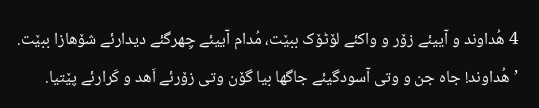4 هُداوند و آییئے زۆر و واکئے لۆٹۆک ببێت، مُدام آییئے چِهرگئے دیدارئے شۆهازا ببێت.
’هُداوند! جاه جن و وتی آسودگیئے جاگها بیا گۆن وتی زۆرئے اَهد و کَرارئے پێتیا.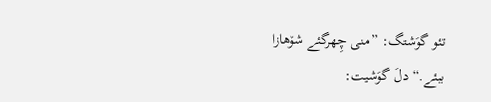تئو گوَشتگ: ”منی چِهرگئے شۆهازا ببئے.“ دلَ گوَشیت: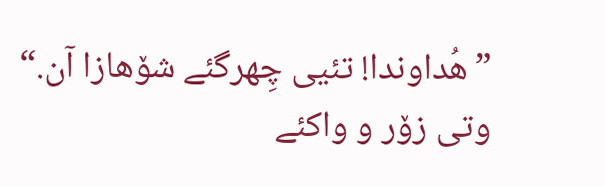”هُداوندا! تئیی چِهرگئے شۆهازا آن.“
وتی زۆر و واکئے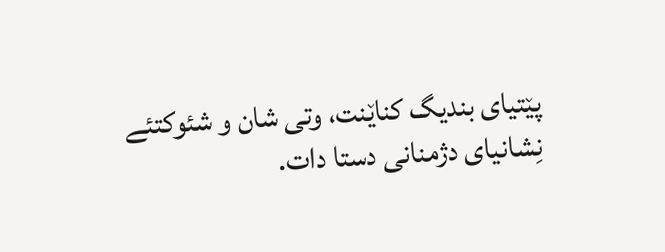پێتیای بندیگ کناێنت، وتی شان و شئوکتئے نِشانیای دژمنانی دستا دات.